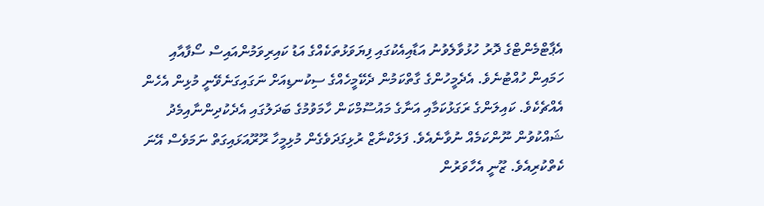އެޕާޓްމެންޓްގެ ދޮރު ހުޅުވާލެވުނު އަޑާއިއެކުގައި ފިޔަވަޅުތަކެއްގެ އަޑު ކައިރިވަމުންއައިސް ސޯފާއާއި ހަމައިން ހުއްޓުނެވެ. އެދެމީހުންގެ ގާތްކަމުން ދެކޭމީހެއްގެ ސިކުނޑިއަށް ނަގައިގަނެވޭނީ މުޅިން އެހެން އެއްޗެކެވެ. ކައިލަންގެ ރަގަޅުކަމާއި އަނާގެ މައުސޫމްކަން ހާމަވުމުގެ ބަދަލުގައި އެދެކުދިންނާއިމެދު ޝައްކުވުން ނޫންކަމެއް ނުވާނެއެވެ. ފަލަކްނާޒް ރުޅިގަދަވެގެން މުޅިމީހާ ރޫރޫއަޅައިގަތް ނަމަވެސް އޭނަ ކެތްކުރިއެވެ. ޒޫނީ އެހާވަރުން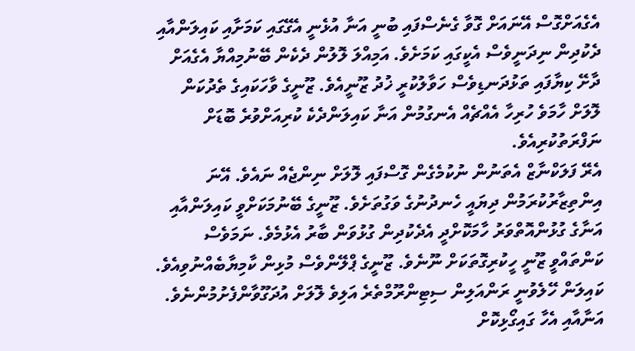އެގެއަށްގޮސް އޭނައަށް ގޮވާ ގެނެސްފައި ބުނީ އަނާ އުޅެނީ އެގޭގައި ކަމަށާއި ކައިލަންއާއި ދެކުދިން ނިދަނީވެސް އެކީގައި ކަމަށެވެ. އަމިއްލަ ލޮލުން ދެކެން ބޭނުމިއްޔާ އެގެއަށް ދާށޭ ކިޔާފައި ތަޅުދަނޑިވެސް ހަވާލުކުރީ ޚުދު ޒޫނީއެވެ. ޒޫނީގެ ވާހަކައިގެ ތެދުކަން ލޮލަށް ހާމަވެ ހުރިހާ އެއްޗެއް އެނގުމުން އަނާ ކައިލަންދެކެ ކުރިއަށްވުރެ ބޮޑަށް ނަފްރަތުކުރިއެވެ.
އެރޭ ފަލަކްނާޒް އެތަނުން ނުކުމެގެން ގޮސްފައި ލޮލަށް ނިންޖެއް ނައެވެ. އޭނަ އިންތިޒާރުކުރަމުން ދިޔައީ ހެނދުނުގެ ވަގުތަށެވެ. ޒޫނީގެ ބޭނުމަކަށްވީ ކައިލަންއާއި އަނާގެ ގުޅުންއޮތްވަރު ހާމަކޮށްދީ އެދެކުދިން ގުޅުވަން ބާރު އެޅުމެވެ. ނަމަވެސް ކަންތައްވީ ޒޫނީ ހީކުރިގޮތަކަށް ނޫނެވެ. ޒޫނީގެ ޕްލޭންވެސް މުޅިން ކާމިޔާބެއްނުވިއެވެ.
ކައިލަން ހޭލެވުނީ ރަންއަލިން ސިޓިންރޫމްތެރެ އަލިވެ ލޮލަށް އުދަގޫވާންފެށުމުންނެވެ. އަނާއާއި އެހާ ގައިގޯޅިކޮށް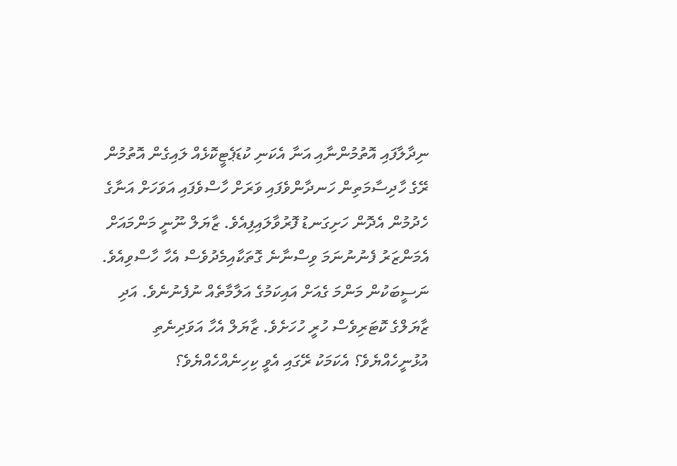ނިދާލާފައި އޮތުމުންނާއި އަނާ އެކަނި ކުޑަޕެޓީކޮޅެއް ލައިގެން އޮތުމުން ރޭގެ ހާދިސާމަތިން ހަނދާންވެފައި ވަރަށް ހާސްވެފައި އަވަހަށް އަނާގެ ހެދުމުން އެދޮން ހަށިގަނޑު ފޮރުވާލައިފިއެވެ. ޒާޔަލް ނޫނީ މަންމައަށް އެމަންޒަރު ފެނުނުނަމަ ވިސްނާނެ ގޮތަކާއިމެދުވެސް އެހާ ހާސްވިއެވެ. ނަސީބަކުން މަންމަ ގެއަށް އައިކަމުގެ އަލާމާތެއް ނުފެނުނެވެ. އަދި ޒާޔަލްގެ ކޮޓަރިވެސް ހުރީ ހުހަށެވެ. ޒާޔަލް އެހާ އަވަދިނެތި އުޅުނީހެއްޔެވެ؟ އެކަމަކު ރޭގައި އެވީ ކިހިނެއްހެއްޔެވެ؟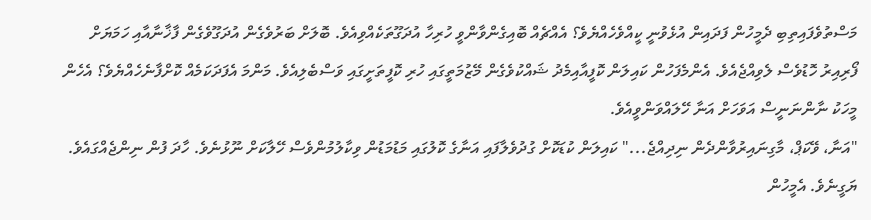މަސްތުވެފައިތިބި ދެމީހުން ފަދައިން އުޅެވުނީ ކީއްވެހެއްޔެވެ؟ އެއްޗެއް ބޮއިގެންވާންވީ ހުރިހާ އުދަގޫތަކެއްވިއެވެ. ބޮލަށް ބަރުވެގެން އުދަގޫވެގެން ފާޚާނާއާއި ހަމަޔަށް ފޯރިއިރު ހޮޑުވެސް ލެވިއްޖެއެވެ. އެންމެފަހުން ކައިލަން ކޮފީއާއިމެދު ޝައްކުވެގެން މޭޒުމަތީގައި ހުރި ކޮފީތަށީގައި ވަސްބެލިއެވެ. މަންމަ އެފަދަކަމެއް ކޮށްފާނެހެއްޔެވެ؟ އެހެން މީހަކު ނާންނަނީސް އަވަހަށް އަނާ ހޭލައްވަންވީއެވެ.
"އަނާ، ވޭކަޕް، މާގިނައިރުވާންދެން ނިދިއްޖެ..." ކައިލަން ކުޑަކޮށް ގުދުވެލާފައި އަނާގެ ކޮލުގައި މަޑުމަޑުން ވިކާލުމުންވެސް ހޭލާކަށް ނޫޅުނެވެ. ހާދަ ފުން ނިންޖެއްގައެވެ. ޔަގީނެވެ. އެމީހުން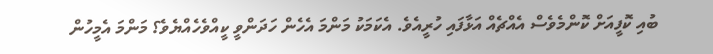ބުއި ކޮފީއަށް ކޮންމެވެސް އެއްޗެއް އަޅާފައި ހުރީއެވެ. އެކަމަކު މަންމަ އެހެން ހަދަންވީ ކީއްވެހެއްޔެވެ؟ މަންމަ އެމީހުން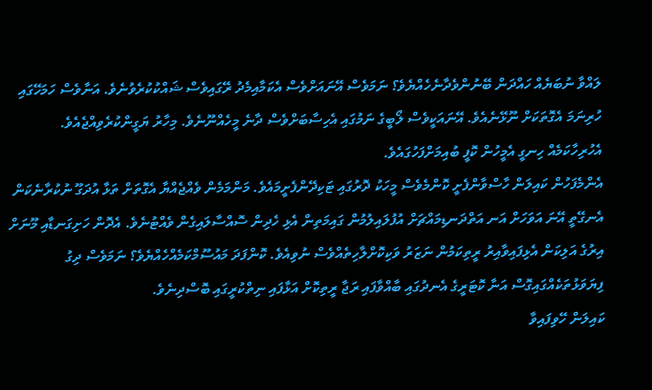ލައްވާ ނުބަޔެއް ހައްދަން ބޭނުންވެދާނެހެއްޔެވެ؟ ނަމަވެސް އޭނައަށްވެސް އެކަމާއިމެދު ރޭގައިވެސް ޝައްކުކުރެވުނެވެ. އަނާވެސް ހަމަހޭގައި ހުރިނަމަ އެގޮތަކަށް ނޫޅޭނެއެވެ. އޭނައަކީވެސް ލޯބީގެ ނަމުގައި އެހިސާބަށްވެސް ދާނެ މީހެއްނޫނެވެ. މިހާރު ޔަގީންކުރެވިއްޖެއެވެ. އެހުރިހާކަމެއް ހިނގީ އެމީހުން ކޮފީ ބުއިމަށްފަހުގައެވެ.
އެންމެފަހުން ކައިލަން ހާސްވާންފެށީ ކޮންމެވެސް މީހަކު ދޮރުގައި ޓަކިދޭންފެށީމައެވެ. މަންމަމެން ވެއްޖެއްޔާ އެގޮތަށް ތަޅާ އުދަގޫ ނުކުރާނެކަން އެނގޭތީ އޭނަ އަވަހަށް އަނ އަތްދަނޑިމައްޗަށް އުފުލައިލުމުން ގައިމަތިން އެޅި ހެދިން ސޮއްސާލައިގެން ވެއްޓުނެވެ. އެދޮން ހަށިގަނޑާއި މޫނަށް އިރުގެ އަލިކަން އެޅިފައިވާއިރު ރީތިކަމުން ނަޒަރު ވަކިކޮށްލާހިތެއްވެސް ނުވިއެވެ. ކޮންފަދަ މައުސޫމްކަމެއްހެއްޔެވެ؟ ނަމަވެސް ދިގު ފިޔަވަޅުތަކެއްގައިގޮސް އަނާ ކޮޓަރީގެ އެނދުގައި ބާއްވާފައި ރަޖާ ރީތިކޮށް އަޅާފައި ނިތްކުރީގައި ބޮސްދިނެވެ.
ކައިލަން ހޭވިފައިވާ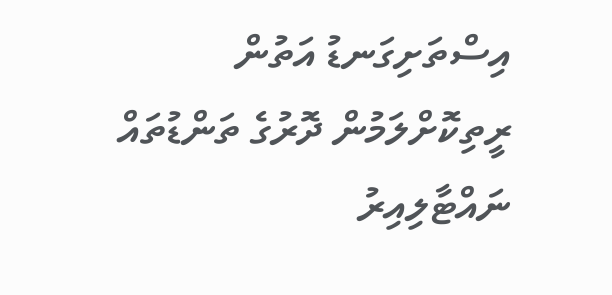އިސްތަށިގަނޑު އަތުން ރީތިކޮށްލަމުން ދޮރުގެ ތަންޑުތައް ނައްޓާލިއިރު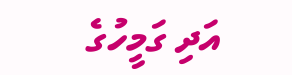އަދި ގަމީހުގެ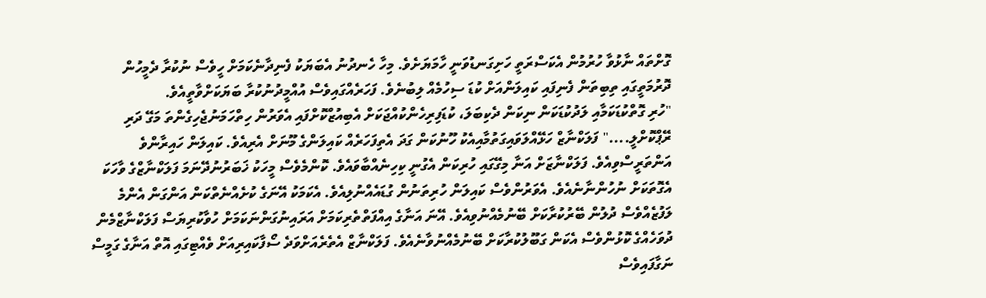ގޮށްތައް ނާޅުވާ ހުރުމުން އެކަސްރަތީ ހަށިގަނޑުވަނީ ހާމަޔަށެވެ. މިހާ ހެނދުނު އެބަޔަކު ފެނިދާނެކަމަށް ހީވެސް ނުކުރާ ދެމީހުން ދޮރުމަތީގައި ތިބިތަން ފެނިފައި ކައިލަންއަށް ކުޑަ ސިހުމެއް ލިބުނެވެ. ފަހަރެއްގައިވެސް އުއްމީދުނުކުރާ ބަޔަކަށްވާތީއެވެ.
"ހުރި ގޮތްކުޑަކަމާއި ލަދުކުޑަކަން ނިކަން ދެކިބަލަ، ކުޑަފިރިހެންކުއްޖަކަށް އެބިއުޒްކޮށްފައި އެވަރުން ހިތްހަމަނުޖެހިގެންތަ މަގޭ ދަރި ރޭޕްކޮށްލީ...." ފަލަކްނާޒް ހަޅޭއްލަވައިގަތުމާއިއެކު ހޫނުކަން ގަދަ އެތިފަހަރެއް ކައިލަންގެ މޫނަށް އެރިއެވެ. ކައިލަން ހައިރާންވެ އަންތަރީސްވިއެވެ. ފަލަކްނާޒަށް އަނާ މިގޭގައި ހުރިކަން އެގުނީ ކިހިނެއްބާވައެވެ. ކޮންމެވެސް މީހަކު ޚަބަރުނުދޭނަމަ ފަލަކްނާޒްގެ ވާހަކަ އެގޮތަކަށް ނުހުންނާނެއެވެ. އެވަރުންވެސް ކައިލަން ހުރިތަނުން ގުޑައެއްނުލިއެވެ. އެކަމަކު އޭނަގެ ކުށެއްނެތްކަން އަންގަން އެންމެ ލަފުޒެއްވެސް ދުލުން ބޭރުކުރާކަށް ބޭނުމެއްނުވިއެވެ. އޭނަ އަނާގެ އިއްފަތްތެރިކަމަށް އަރައިނުގަންނަކަމަށް ހުވާކުރިޔަސް ފަލަކްނާޒްމެން ދުވަހެއްގެ ކޮޅުންވެސް އެކަން ގަބޫލުކުރާކަށް ބޭނުމެއްނުވާނެއެވެ. ފަލަކްނާޒް އެތެރެއަށްވަދެ ސޯފާކައިރިއަށް ވެއްޓިގައި އޮތް އަނާގެ ގަމީސް ނަގާފައިވެސް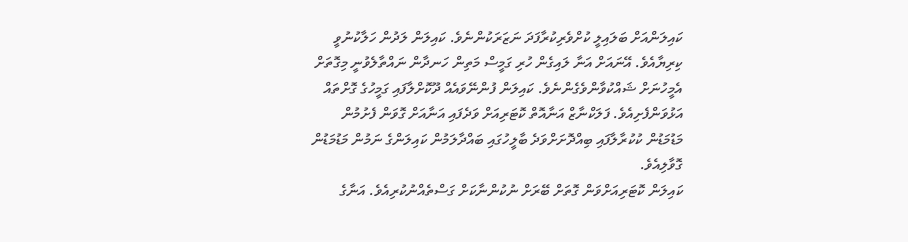ކައިލަންއަށް ބަލައިލީ ކުށްވެރިކުރާފަދަ ނަޒަރަކުންނެވެ. ކައިލަން ލަދުން ހަލާކުނުވީ ކިރިޔާއެވެ. އޭނައަށް އަނާ ލައިގެން ހުރި ގަމީސް މަތިން ހަނދާން ނައްތާލެވުނީ މިގޮތަށް އެމީހުނަށް ޝައްކުވާންވެގެންނެވެ. ކައިލަން ފުންނޭވައެއް ދޫކޮށްލާފައި ގަމީހުގެ ގޮށްތައް އަޅުވަންފެށިއެވެ. ފަލަކްނާޒް އަނާއޮތް ކޮޓަރިއަށް ވަދެފައި އަނާއަށް ގޮވަން ފެށުމުން މަޑުމަޑުން ކުކުރާލާފައި ބިއްދޮށަށްވަދެ ބާލީހުގައި ބައްދާލަމުން ކައިލަންގެ ނަމުން މަޑުމަޑުން ގޮވާލިއެވެ.
ކައިލަން ކޮޓަރިއަށްވަން ގޮތަށް ބޭރަށް ނުކުންނާކަށް ގަސްތެއްނުކުރިއެވެ. އަނާގެ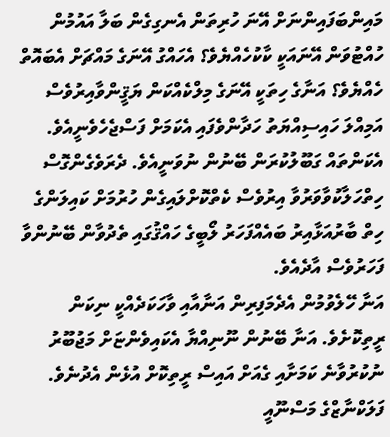މައިންބަފައިންނަށް އޭނަ ހުރިތަން އެނގިގެން ބަލާ އައުމުން ހުއްޓުވަން އޭނައަކީ ކާކުހެއްޔެވެ؟ އެހައްގު އޭނަގެ މައްޗަށް އެބައޮތް ހެއްޔެވެ؟ އަނާގެ ހިތަކީ އޭނަގެ މިލްކެއްކަން ޔަޤީންވާއިރުވެސް އަމިއްލަ ހައިސިއްޔަތު ހަދާންވެފައި އެކަމަށް ފަސްޖެހެވެނީއެވެ. އެކަންތައް ގަބޫލުކުރަން ބޭނުން ނުވަނީއެވެ. ދެރަވެގެންގޮސް ހިތްހަލާކުވާވަރުވާ އިރުވެސް ކެތްކޮށްލައިގެން ހުރުމަށް ކައިލަންގެ ހިތް ބާރުއަޅާއިރު ބައެއްފަހަރު ލޯބީގެ ހައްޤުގައި ތެދުވާން ބޭނުންވާ ފަހަރުވެސް އާދެއެވެ.
އަނާ ހޭލެވުމުން އެދެމަފިރިން އަނާއާއި ވާހަކަދެއްކީ ނިކަން ރީތިކޮށެވެ. އަނާ ބޭނުން ނޫނިއްޔާ އެކައިވެންޏަށް މަޖުބޫރު ނުކުރުވާނެ ކަމަށާއި ގެއަށް އައިސް ރީތިކޮށް އުޅެން އެދުނެވެ. ފަލަކްނާޒްގެ މަސްނޫއީ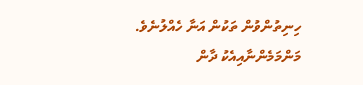ހިނިތުންވުން ތަކުން އަނާ ހެއްލުނެވެ. މަންމަމެންނާއިއެކު ދާން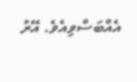އެއްބަސްވިއެވެ. އޭރު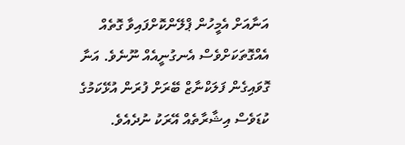އަނާއަށް އެމީހުން ޕްލޭންކޮށްފައިވާ ގޮތެއް އެއްގޮތަކަށްވެސް އެނގުނީއެއް ނޫނެވެ. އަނާ ގޮވައިގެން ފަލަކްނާޒް ބޭރަށް ފުރަން އުޅޭކަމުގެ ކުޑަވެސް އިޝާރާތެއް އޭރަކު ނުދެއެވެ.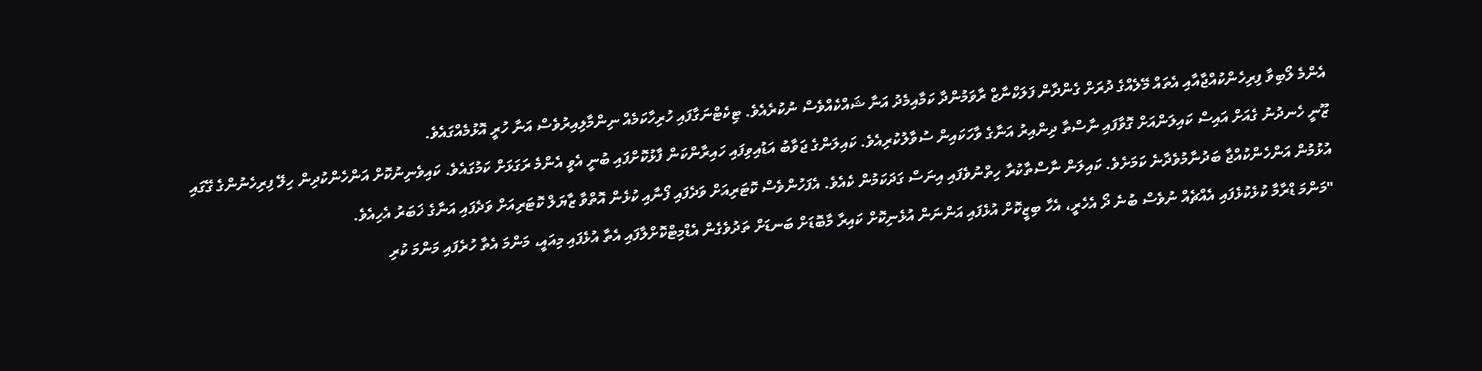އެންމެ ލޯބިވާ ފިރިހެންކުއްޖާއާއި އެތައް މޭލެއްގެ ދުރަށް ގެންދާން ފަލަކްނާޒް ރާވަމުންދާ ކަމާއިމެދު އަނާ ޝައްކެއްވެސް ނުކުރެއެވެ. ޓިކެޓްނަގާފައި ހުރިހާކަމެއް ނިންމާލިއިރުވެސް އަނާ ހުރީ އޮޅުމެއްގައެވެ.
ޒޫނީ ހެނދުނު ގެއަށް އައިސް ކައިލަންއަށް ގޮވާފައި ނާސްތާ ދިންއިރު އަނާގެ ވާހަކައިން ސުވާލުކުރިއެވެ. ކައިލަންގެ ޖަވާބު އަޑުއިވިފައި ހައިރާންކަން ފާޅުކޮށްފައި ބުނީ އެވީ އެންމެ ރަގަޅަށް ކަމުގައެވެ. ކައިވެނިނުކޮށް އަންހެންކުދިން ހިލޭ ފިރިހެނުންގެ ގޭގައި އުޅުމުން އަންހެންކުއްޖާ ބަދުނާމުވެދާނެ ކަމަށެވެ. ކައިލަން ނާސްތާކުރާ ހިތްނުވެފައި އިނަސް ގަދަކަމުން ކެއެވެ. އެފަހުންވެސް ކޮޓަރިއަށް ވަދެފައި ފޯނާއި ކުޅެން އޮތްވާ ޒާޔަލް ކޮޓަރިއަށް ވަދެފައި އަނާގެ ޚަބަރު އެހިއެވެ.
"މަންމަ ޑްރާމާ ކުޅެކުޅެފައި އެއްޗެއް ނުވެސް ބުނެ ދޯ އެހެރީ، އެހާ ބިޒީކޮށް އުޅެފައި އަންނަން އުޅެނިކޮށް ކައިރާ މާބޮޑަށް ބަނޑަށް ތަދުވެގެން އެޑްމިޓްކޮށްލާފައި އެތާ އުޅެފައި މިއައީ، މަންމަ އެތާ ހުރެފައި މަންމަ ކުރި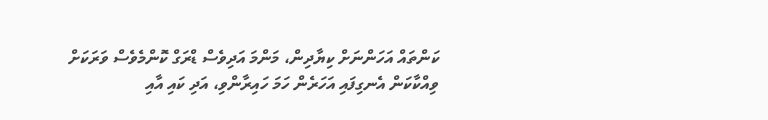ކަންތައް އަހަންނަށް ކިޔާދިން، މަންމަ އަދިވެސް ޑްރަގް ކޮންމެވެސް ވަރަކަށް ވިއްކާކަން އެނގިފައި އަހަރެން ހަމަ ހައިރާންވި، އަދި ކައި އާއި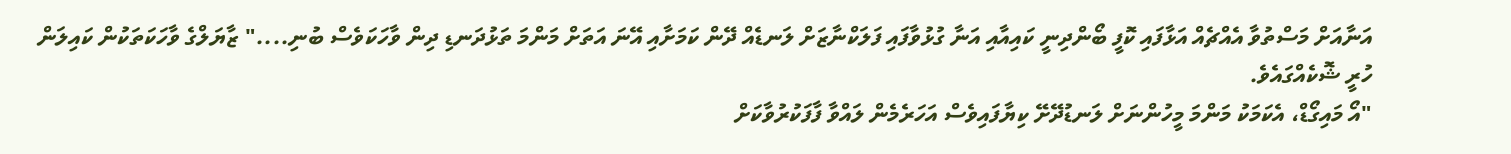އަނާއަށް މަސްތުވާ އެއްޗެއް އަޅާފައި ކޮފީ ބޯންދިނީ ކައިއާއި އަނާ ގުޅުވާފައި ފަލަކްނާޒަށް ލަނޑެއް ދޭން ކަމަށާއި އޭނަ އަތަށް މަންމަ ތަޅުދަނޑި ދިން ވާހަކަވެސް ބުނި...." ޒާޔަލްގެ ވާހަކަތަކުން ކައިލަން ހުރީ ޝޮކެއްގައެވެ.
"އޯ މައިގޯޑް، އެކަމަކު މަންމަ މީހުންނަށް ލަނޑުދޭށޭ ކިޔާފައިވެސް އަހަރެމެން ލައްވާ ފާފަކުރުވާކަށް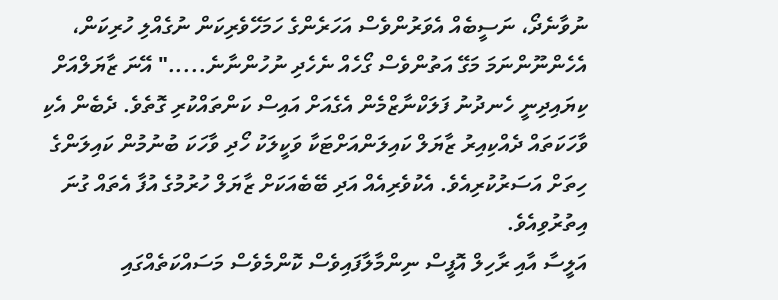ނުވާނެދޯ، ނަސީބެއް އެވަރުންވެސް އަހަރެންގެ ހަމަހޭވެރިކަން ނުގެއްލި ހުރިކަން، އެހެންނޫންނަމަ މަގޭ އަތުންވެސް ގޯހެއް ނެހެދި ނުހުންނާނެ....." އޭނަ ޒާޔަލްއަށް ކިޔައިދިނީ ހެނދުނު ފަލަކްނާޒްމެން އެގެއަށް އައިސް ކަންތައްކުރި ގޮތެވެ. ދެބެން އެކި ވާހަކަތައް ދެއްކިއިރު ޒާޔަލް ކައިލަންއަށްޓަކާ ވަކީލަކު ހޯދި ވާހަކަ ބުނުމުން ކައިލަންގެ ހިތަށް އަސަރުކުރިއެވެ. އެކުވެރިއެއް އަދި ބޭބެއަކަށް ޒާޔަލް ހުރުމުގެ އުފާ އެތައް ގުނަ އިތުރުވިއެވެ.
އަލީސާ އާއި ރާހިލް އޮފީސް ނިންމާލާފައިވެސް ކޮންމެވެސް މަސައްކަތެއްގައި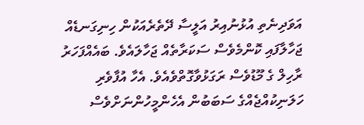އަވަދިނެތި އުޅުނުއިރު އަލީސާ ދޭތެރެއަކުން ހިނިގަނޑެއް ޖަހާލާފައި ކޮންމެވެސް ސަކަރާތެއް ޖަހާލައެވެ. ބައެއްފަހަރު ރާހިލް ގެ މޫޑުވެސް ރަގަޅުވާގޮތްވެއެވެ. އެހާ އުފާވެރި ހަލަނިކުއްޖެއްގެ ސަބަބުން އެހެންމީހުންނަށްވެސް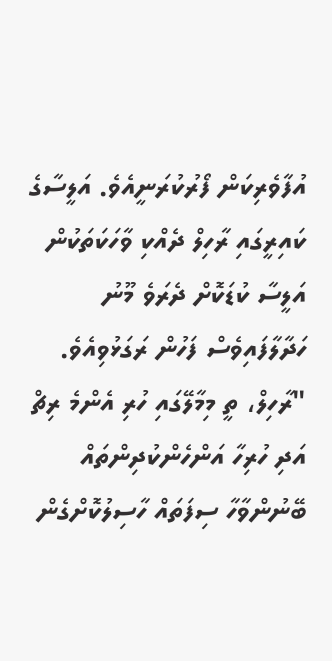އުފާވެރިކަން ފޯރުކުރަނީއެވެ. އަލީސާގެ ކައިރީގައި ރާހިލް ދެއްކި ވާހަކަތަކުން އަލީސާ ކުޑަކޮށް ދެރަވެ މޫނު ހަދާލާފައިވެސް ފަހުން ރަގަޅުވިއެވެ.
"ރާހިލް، ތީ މިމާލޭގައި ހުރި އެންމެ ރިޗް އަދި ހުރިހާ އަންހެންކުދިންތައް ބޭނުންވާހާ ސިފަތައް ހާސިލުކޮށްގެން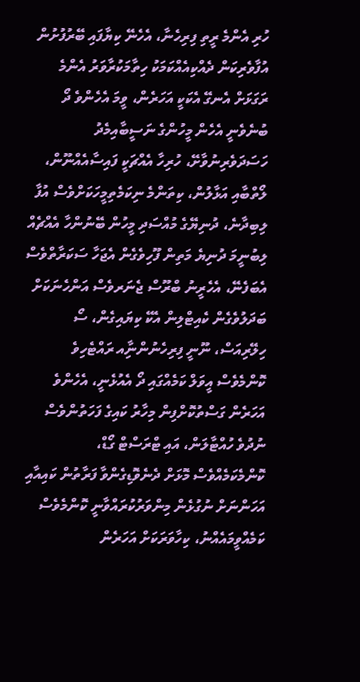ހުރި އެންމެ ރީތި ފިރިހެނާ، އެހެނޭ ކިޔާފައި ބޭރުފުށުން އުފާވެރިކަން ދެއްކިއެއްކަމަކު ހިތާމަކުރާވަރު އެންމެ ރަގަޅަށް އެނގޭ އެކަކީ އަހަރެން، ވީމަ އެހެންވެ ދޯ ބުނެވެނީ އެހެން މީހުންގެ ނަސީބާއިމެދު ހަސަދަވެރިނުވާށޭ، ހުރިހާ އެއްޗަކީ ފައިސާއެއްނޫން، ލޯތްބާއި އަޅާލުން، ކިތަންމެ ނިކަމެތިމީހަކަށްވެސް އުފާ ލިބިދާނެ، ދުނިޔޭގެ މުއްސަދި މީހުން ބޭނުންހާ އެއްޗެއް ލިބުނީމަ ދުނިޔެ މަތިން ފޫހިވެގެން އެޖަހާ ސަކަރާތްވެސް އެބަފެނޭ، އެހެރީނު ބްރޫސް ޖެނަރވެސް އަންހެނަކަށް ބަދަލުވެގެން ކެއިޓްލިން އެކޭ ކިޔައިގެން، ސޯ ހިލޭރިއަސް، ނޫނީ ފިރިހެނުންނާިއ ރައްޓެހިވެ ކޮންމެވެސް އީވަލް ކަމެއްގައި ދޯ އެއުޅެނީ، އެހެންވެ އަހަރެން ގަސްތުކޮށްފިން މިހާރު ކައިގެ ފަހަތުންވެސް ނުދުވެ ހުއްޓާލަން، އައި ޓްރަސްޓް ގޯޑް، ކޮންމެކަމެއްވެސް މޮޅަށް ދެނެވޮޑިގެންވާ ފަރާތުން ކައިއާއި އަހަންނަށް ނުގުޅެން މިންވަރުކުރައްވާނީ ކޮންމެވެސް ކަމެއްވީމައެއްނު، ކިހާވަރަކަށް އަހަރެން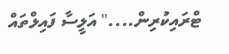ޓްރައިކުރިން...." އަލީސާ ފައިލްތައް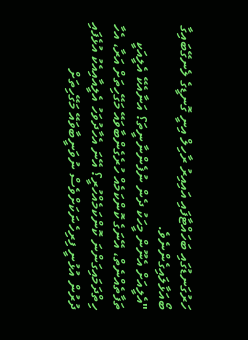ހަރުގަނޑުގައި ބަހައްޓާފައި އައިއިރު ރާހިލް އިނީ ގޮނޑީގެ ލެނގޭބައިގާ ބޯއަޅާލައިގެންނެވެ.
"އެލީއަށް އެނޫން މީހަކު ދެން ނުފެންނާނީތަ؟ އަނާއެކޭ އެލީއަކީ ތަފާތެއްނެތް، އޭނަގެ ކޮންކަމެއް ހުރެގެންބާވައޭ މަގޭހިތަށް އަރާ، އެހާ ހިތްދަމައިގަންނަ ކޮންކަމެއްހުރީ؟ އޭނަ އެހާދުވަހު އެލީއާއިއެކު އުޅެފައި ދުރުން އުޅުނީ ފިރިހެނަކަށްވެސް ނުވަނީބާވައޭ މަގޭހިތަށް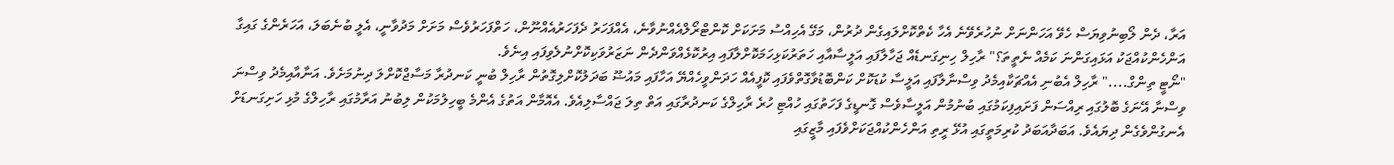އަރާ، ދެން ލޯބިނުވިޔަސް ހެވޭ އަހަންނަށް ނުހުރެވޭނެ އެހާ ކެތްކޮށްލައިގެން ދުރުން، މަގޭ އެހިއްސު މަށަކަށް ކޮންޓްރޯލްއެއްނުވާނެ، އެއްފަހަރު ދެފަހަރުއެއްނޫން، ހަތްފަހަރުވެސް މަށަށް މަދުވާނީ، އެލީ ބުނެބަލަ، އަހަރެންގެ ގައިގާ އަންހެންކުއްޖަކު އަޅައިގަންނަ ކަމެއް ނެތީތަ؟" ރާހިލް ހިނިގަނޑެއް ޖަހާލާފައި އަލީސާއާއި ހަތަރުކަޅިހަމަކޮށްލާފައި އިރުކޮޅެއްވަންދެން ނަޒަރުވަކިކޮށްނުލެވިފައި އިނެވެ.
"ނޯޓީ ތިންގް...." ރާހިލް އެބުނި އެއްޗަކާއިމެދު ވިސްނާލާފައި އަލީސާ ކުޑަކޮށް ކަންބޮޑުވާގޮތްވެފައި ކޮފީއެއް ހަދަންވީހެއްޔޭ އަހާފައި މައުޟޫ ބަދަލުކޮށްލިގޮތުން ރާހިލް ބުނީ ކަނދުރާ މަސާޖްކޮށްލަ ދިނުމަށެވެ. އަނާއާއިމެދު ވިސްނަ ވިސްނާ އޭނަގެ ބޮލުގައި ރިއްސަން ފަށައިފިކަމުގައި ބުނުމުން އަލީސާވެސް ގޮނޑީގެ ފަހަތުގައި ހުއްޓި ހުރެ ރާހިލްގެ ކަނދުރާގައި އަތް ތިލަ ޖައްސާލިއެވެ. އެއޮމާން އަތުގެ އެންމެ ބީހިލުމަކުން ލިބުނު އަރާމުގައި ރާހިލްގެ މުޅި ހަށިގަނޑަށް އެނގުންވެގެން ދިޔައެވެ. އަބަދާއަބަދު ކުރިމަތީގައި އުޅޭ ރީތި އަންހެންކުއްޖަކަށްވެފައި މާޒީގައި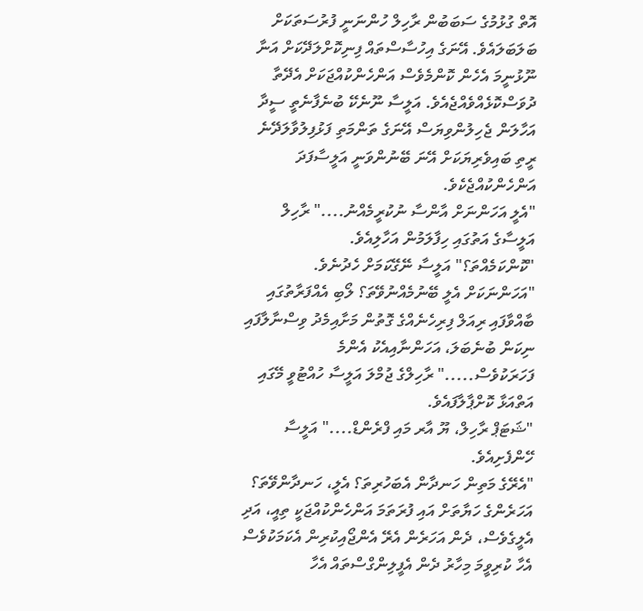އޮތް ގުޅުމުގެ ސަބަބުން ރާހިލް ހުންނަނީ ފުރުސަތަކަށް ބަލަބަލައެވެ. އޭނަގެ އިހުސާސްތައް ފިނިކޮށްލަދޭކަށް އަނާ ނޫޅުނީމަ އެހެން ކޮންމެވެސް އަންހެންކުއްޖަކަށް އެދޭތާ ދުވަސްކޮޅެއްވެއްޖެއެވެ. އަލީސާ ނޫނެކޭ ބުނެފާނެތީ ސީދާ އަހާލަން ޖެހިލުންވިޔަސް އޭނަގެ ތަންމަތި ފަޅުފިލުވާލަދޭނެ ރީތި ބައިވެރިޔަކަށް އޭނަ ބޭނުންވަނީ އަލީސާފަދަ އަންހެންކުއްޖެކެވެ.
"އެލީ އަހަންނަށް އާންސާ ނުކުރީމެއްނު...." ރާހިލް އަލީސާގެ އަތުގައި ހިފާލަމުން އަހާލިއެވެ.
"ކޮންކަމެއްތަ؟" އަލީސާ ނޭގޭކަމަށް ހެދުނެވެ.
"އަހަންނަކަށް އެލީ ބޭނުމެއްނުވޭތަ؟ ލޯބި އެއްފަރާތުގައި ބާއްވާފައި ރިއަލް ފިރިހެނެއްގެ ގޮތުން މަށާއިމެދު ވިސްނާލާފައި ނިކަން ބުނެބަލަ، އަހަންނާއިއެކު އެންމެ ފަހަރަކުވެސް....." ރާހިލްގެ ޖުމްލަ އަލީސާ ހުއްޓުވީ މޭގައި އަތްއަޅާ ކޮށްޕާލާފައެވެ.
"ޝަޓަޕް ރާހިލް، ޔޫ އާރ މައި ފްރެންޑް...." އަލީސާ ހޭންފެށިއެވެ.
"އެރޭގެ މަތިން ހަނދާން އެބަހުރިތަ؟ އެލީ، ހަނދާންވޭތަ؟ އަހަރެންގެ ހަޔާތަށް އައި ފުރަތަމަ އަންހެންކުއްޖަކީ ތިއީ، އަދި އެލީގެވެސް، ދެން އަހަރެން އެރޭ އެންޖޯއިކުރިން އެކަމަކުވެސް އެހާ ކުރިވީމަ މިހާރު ދެން އެފީލިންގްސްތައް އެހާ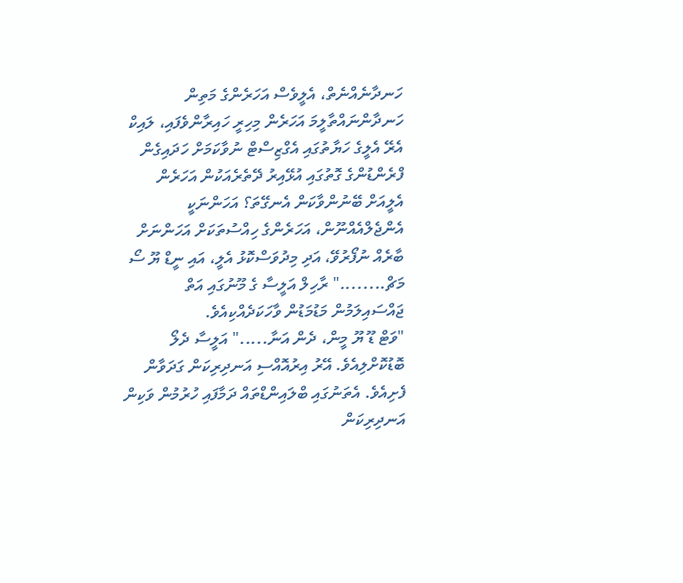ހަނދާނެއްނެތް، އެލީވެސް އަހަރެންގެ މަތިން ހަނދާންނައްތާލީމަ އަހަރެން މިހިރީ ހައިރާންވެފައި، ލައިކް އެރޭ އެލީގެ ހަޔާތުގައި އެގްޒިސްޓް ނުވާކަމަށް ހަދައިގެން ފްރެންޑުންގެ ގޮތުގައި އުޅޭއިރު ދޭތެރެއަކުން އަހަރެން އެލީއަށް ބޭނުންވާކަން އެނގޭތަ؟ އަހަންނަކީ އެންޖެލްއެއްނޫން، އަހަރެންގެ ހިއްސުތަކަށް އަހަންނަށް ބާރެއް ނުފޯރުވޭ، އަދި މިދުވަސްކޮޅު އެލީ، އައި ނީޑް ޔޫ ސޯ މަޗް........" ރާހިލް އަލީސާ ގެ މޫނުގައި އަތް ޖައްސައިލަމުން މަޑުމަޑުން ވާހަކަދެއްކިއެވެ.
"ވަޓް ޑޫ ޔޫ މީން، ދެން އަނާ....." އަލީސާ ދެލޯ ބޮޑުކޮށްލިއެވެ. އޭރު އިރުއޮއްސި އަނދިރިކަން ގަދަވާން ފެށިއެވެ. އެތަނުގައި ބްލައިންޑްތައް ދަމާފައި ހުރުމުން ވަކިން އަނދިރިކަން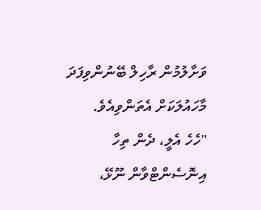ވަށާލުމުން ރާހިލް ބޭނުންވިފަދަ މާހައުލަކަށް އެތަންވިއެވެ.
"ހެހެ އެލީ، ދެން ތިހާ އިނޮސެންޓްވާން ނޫޅޭ،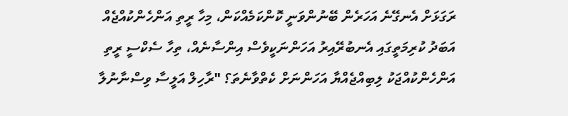ރަގަޅަށް އެނގޭނެ އަހަރެން ބޭނުންވަނީ ކޮންކަމެއްކަން، މިހާ ރީތި އަންހެންކުއްޖެއް އަބަދު ކުރިމަތީގައި އެނބުރޭއިރު އަހަންނަކީވެސް އިންސާނެއް، ތިހާ ސެކްސީ ރީތި އަންހެންކުއްޖަކު ލިބިއްޖެއްޔާ އަހަންނަށް ކެތްވާނެތަ؟ "ރާހިލް އަލީސާ ވިސްނާނުލާ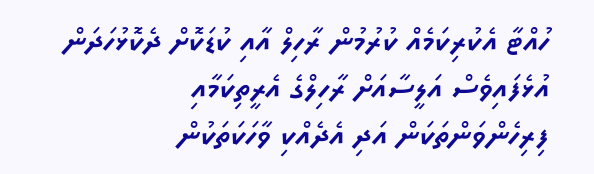ހުއްޓާ އެކުރިކަމެއް ކުރުމުން ރާހިލް އާއި ކުޑަކޮށް ދެކޮޅުހަދަން އުޅެފައިވެސް އަލީސާއަށް ރާހިލްގެ އެރީތިކަމާއި ފިރިހެންވަންތަކަން އަދި އެދެއްކި ވާހަކަތަކުން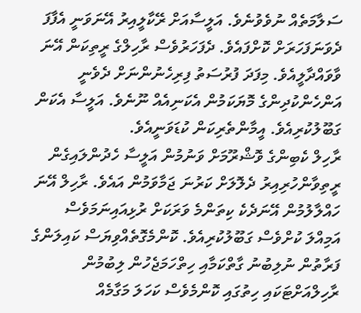ސަލާމަތެއް ނުވެވުނެވެ. އަލީސާއަށް ރޭކާލީއިރު އޭނަވަނީ އެފާފަ ދެވަނަފަހަރަށް ކޮށްފައެވެ. ދެފަހަރުވެސް ރާހިލްގެ ރީތިކަން އޭނަ ވާވައްދާލީއެވެ. މިފަދަ ފުރުސަތު ފިރިހެނުންނަށް ދެވެނީ އަންހެންކުދިންގެ މޮޔަކަމުން އެކަނިއެއް ނޫނެވެ. އަލީސާ އެކަން ގަބޫލުކުރިއެވެ. އީމާންތެރިކަން ކުޑަވަނީއެވެ.
ރާހިލް ކެބިންގެ ވޮޝްރޫމަށް ވަނުމުން އަލީސާ ހެދުންލައިގެން ރީތިވާންހުރިއިރު ދެލޮލަށް ކަރުނަ ޖަމާވަމުން އައެވެ. ރާހިލް އޭނަ ހައްލާލުމުން އޭނަދެކެ ކިތަންމެ ވަރަކަށް ރުޅިއައިނަމަވެސް އަމިއްލަ ކުށްވެސް ގަބޫލުކުރިއެވެ. ކޮންމެގޮތެއްވިޔަސް ކައިލަންގެ ފަރާތުން ނުލިބުނު ގާތްކަމާއި ހިތްހަމަޖެހުން ލިބުމުން ރާހިލްއަށްޓަކައި ހިތުގައި ކޮންމެވެސް ކަހަލަ މަގާމެއް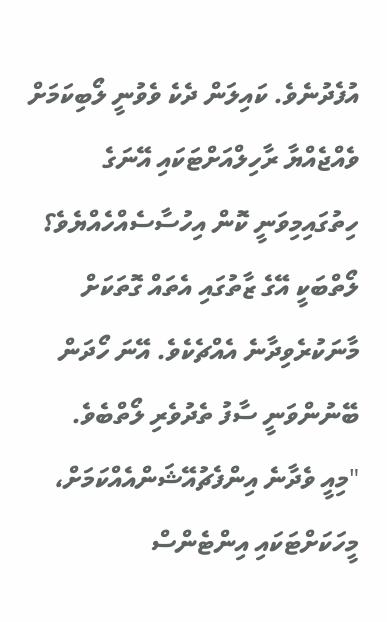އުފެދުނެވެ. ކައިލަން ދެކެ ވެވުނީ ލޯބިކަމަށް ވެއްޖެއްޔާ ރާހިލްއަށްޓަކައި އޭނަގެ ހިތުގައިމިވަނީ ކޮން އިހުސާސެއްހެއްޔެވެ؟ ލޯތްބަކީ އޭގެ ޒާތުގައި އެތައް ގޮތަކަށް މާނަކުރެވިދާނެ އެއްޗެކެވެ. އޭނަ ހޯދަން ބޭނުންވަނީ ސާފު ތެދުވެރި ލޯތްބެވެ.
"މިއީ ވެދާނެ އިންފެޗުއޭޝަންއެއްކަމަށް، މީހަކަށްޓަކައި އިންޓެންސް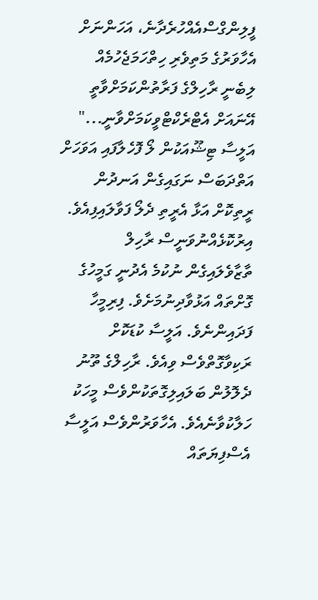ފީލިންގްސްއެއްހުރެދާނެ، އަހަންނަށް އެހާވަރުގެ މަތިވެރި ހިތްހަމަޖެހުމެއް ލިބެނީ ރާހިލްގެ ފަރާތުންކަމަށްވާތީ އޭނައަށް އެޓްރެކްޓްވީކަމަށްވާނީ..." އަލީސާ ޓިޝޫއަކުން ލޯ ފޮހެލާފައި އަވަހަށް އަތްދަބަސް ނަގައިގެން އަނދުން ރީތިކޮށް އަޅާ އެރީތި ދެލޯ ފަވާލައިފިއެވެ. އިރުކޮޅެއްނުވަނީސް ރާހިލް ތާޒާވެލައިގެން ނުކުމެ އެދުނީ ގަމީހުގެ ގޮށްތައް އަޅުވާދިނުމަށެވެ. ފިރިމީހާ ފަދައިންނެވެ. އަލީސާ ކުޑަކޮށް ރަކިވާގޮތްވެސް ވިއެވެ. ރާހިލްގެ ތޫނު ދެލޮލުން ބަލައިލިގޮތަކުންވެސް މީހަކު ހަލާކުވާނެއެވެ. އެހާވަރުންވެސް އަލީސާ އެސްފިޔަތައް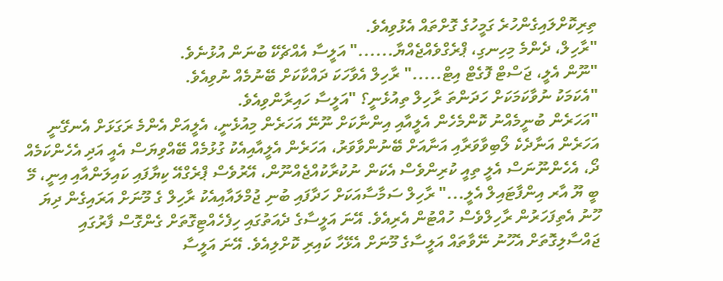ތިރިކޮށްލައިގެންހުރެ ގަމީހުގެ ގޮށްތައް އެޅުވިއެވެ.
"ރާހިލް، ދެންމެ މިހިނގި، ޕްރެގްވެއްޖެއްޔާ......" އަލީސާ އެއްޗެކޭ ބުނަން އުޅުނެވެ.
"ނޫން އެލީ، ޖަސްޓް ފޮގެޓް އިޓް....." ރާހިލް އެވާހަކަ ދައްކާކަށް ބޭނުމެއް ނުވިއެވެ.
"އެކަމަކު ނުވާކަމަކަށް ހަދަންތަ ރާހިލް ތިއުޅެނީ؟ "އަލީސާ ހައިރާންވިއެވެ.
"އަހަރެން ބުނީމެއްނު ކޮންމެހެން އެލީއާއި އިންނާކަށް ނޫނޭ އަހަރެން މިއުޅެނީ، އެލީއަށް އެންމެ ރަގަޅަށް އެނގޭނީ އަހަރެން އަނާދެކެ ލޯބިވާވަރާއި އަނާއަށް ބޭނުންވާވަރު، އަހަރެން އެލީއާއިއެކު ގުޅުމެއް ބޭއްވިޔަސް އެއީ އަދި އެހެންކަމެއް ދޯ، އެހެންނޫނަސް އެލީ ތިއީ ކުރިންވެސް އެކަން ނުކުރާކުއްޖެއްނޫން، އޭރުވެސް ޕްރެގްއޭ ކިޔާފައި ކައިލަންއާއި އިނީ، މޭ ބީ ޔޫ އާރ އިންފާޓައިލް އެލީ..." ރާހިލް ސަމާސާއަކަށް ހަދާފައި ބުނި ޖުމްލައާއިއެކު ރާހިލް ގެ މޫނަށް އަރައިގެން ދިޔަ ހޫނު އެތިފަހަރުން ރާހިލްވެސް ހުއްޓުން އެރިއެވެ. އޭނަ އަލީސާގެ ދެއަތުގައި ހިފެހެއްޓިގޮތަށް ގެންގޮސް ފާރުގައި ޖައްސާލިގޮތަށް އެހޫނު ނޭވާތައް އަލީސާގެ މޫނަށް އެޅޭހާ ކައިރި ކޮށްލިއެވެ. އޭނަ އަލީސާ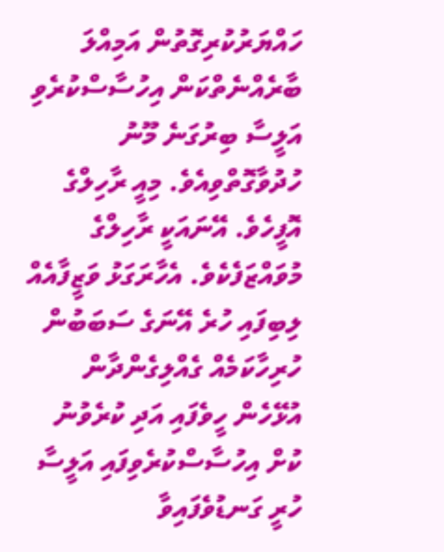ހައްޔަރުކުރިގޮތުން އަމިއްލަ ބާރެއްނެތްކަން އިހުސާސްކުރެވި އަލީސާ ބިރުގަނެ މޫނު ހުދުވާގޮތްވިއެވެ. މިއީ ރާހިލްގެ އޮފީހެވެ. އޭނައަކީ ރާހިލްގެ މުވައްޒަފެކެވެ. އެހާރަގަޅު ވަޒީފާއެއް ލިބިފައި ހުރެ އޭނަގެ ސަބަބުން ހުރިހާކަމެއް ގެއްލިގެންދާން އުޅޭހެން ހީވެފައި އަދި ކުރެވުނު ކުށް އިހުސާސްކުރެވިފައި އަލީސާ ހުރީ ގަނޑުވެފައިވާ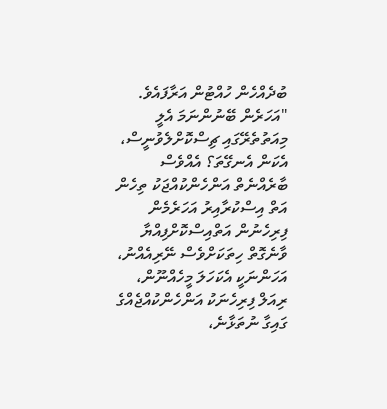ބުދެއްހެން ހުއްޓުން އަރާފައެވެ.
"އަހަރެން ބޭނުންނަމަ އެލީ މިއަތުތެރޭގައި ޗިސްކޮށްލެވުނީސް، އެކަން އެނގޭތަ؟ އެއްވެސް ބާރެއްނެތް އަންހެންކުއްޖަކު ތިހެން އަތް އިސްކުރާއިރު އަހަރެމެން ފިރިހެނުން އަތްއިސްކޮށްފިއްޔާ ވާނެގޮތް ހިތަކަށްވެސް ނޭރިއެއްނު، އަހަންނަކީ އެކަހަލަ މީހެއްނޫން، ރިއަލް ފިރިހެނަކު އަންހެންކުއްޖެއްގެ ގައިގާ ނުތަޅާނެ،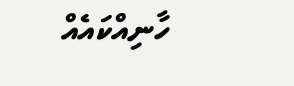ހާނިއްކައެއް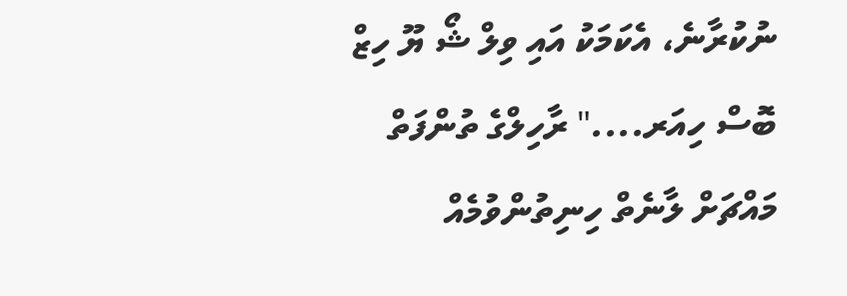ނުކުރާނެ، އެކަމަކު އައި ވިލް ޝޯ ޔޫ ހިޒް ބޮސް ހިއަރ...." ރާހިލްގެ ތުންފަތް މައްޗަށް ލާނެތް ހިނިތުންވުމެއް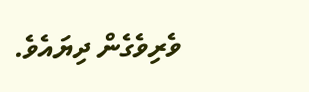ވެރިވެގެން ދިޔައެވެ.